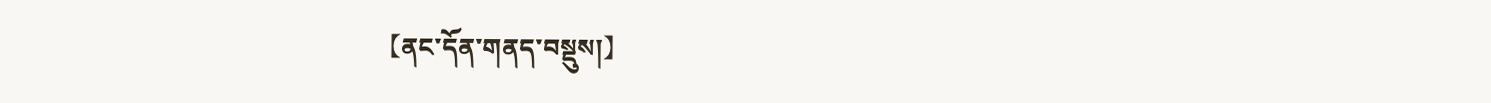【ནང་དོན་གནད་བསྡུས།】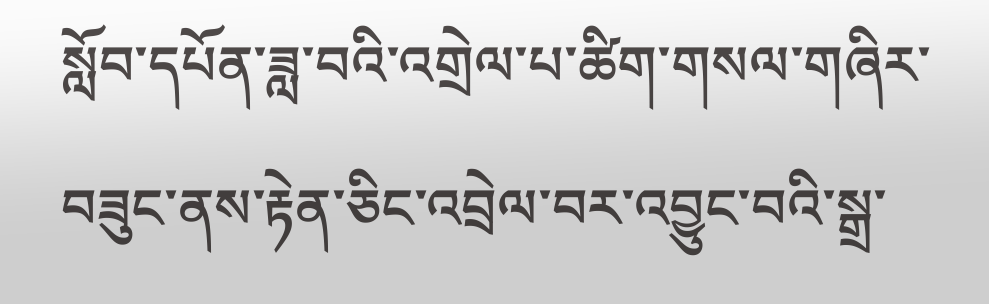སློབ་དཔོན་ཟླ་བའི་འགྲེལ་པ་ཚིག་གསལ་གཞིར་བཟུང་ནས་རྟེན་ཅིང་འབྲེལ་བར་འབྱུང་བའི་སྒྲ་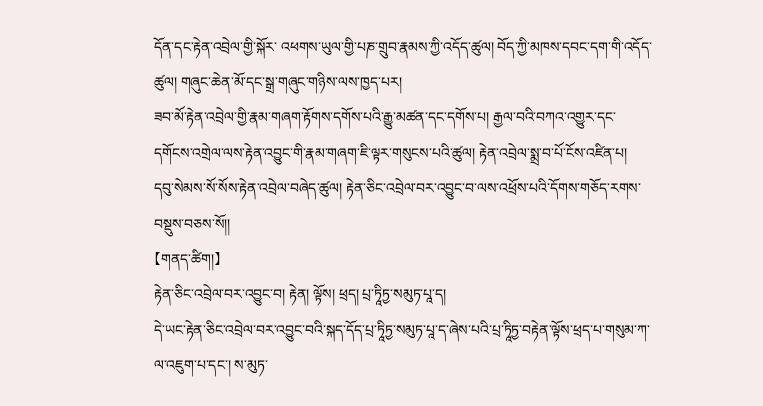དོན་དང་རྟེན་འབྲེལ་གྱི་སྐོར་ འཕགས་ཡུལ་གྱི་པཎ་གྲུབ་རྣམས་ཀྱི་འདོད་ཚུལ། བོད་ཀྱི་མཁས་དབང་དག་གི་འདོད་ཚུལ། གཞུང་ཆེན་མོ་དང་སྒྲ་གཞུང་གཉིས་ལས་ཁྱད་པར།
ཟབ་མོ་རྟེན་འབྲེལ་གྱི་རྣམ་གཞག་རྟོགས་དགོས་པའི་རྒྱུ་མཚན་དང་དགོས་པ། རྒྱལ་བའི་བཀའ་འགྱུར་དང་དགོངས་འགྲེལ་ལས་རྟེན་འབྱུང་གི་རྣམ་གཞག་ཇི་ལྟར་གསུངས་པའི་ཚུལ། རྟེན་འབྲེལ་སྨྲ་བ་པོ་ངོས་འཛིན་པ། དབུ་སེམས་སོ་སོས་རྟེན་འབྲེལ་བཞེད་ཚུལ། རྟེན་ཅིང་འབྲེལ་བར་འབྱུང་བ་ལས་འཕྲོས་པའི་དོགས་གཅོད་རགས་བསྡུས་བཅས་སོ།།
【གནད་ཚིག།】
རྟེན་ཅིང་འབྲེལ་བར་འབྱུང་བ། རྟེན། ལྟོས། ཕྲད། པྲ་ཏཱིཏྱ་སམུཏ་པཱ་ད།
དེ་ཡང་རྟེན་ཅིང་འབྲེལ་བར་འབྱུང་བའི་སྐད་དོད་པྲ་ཏཱིཏྱ་སམུཏ་པཱ་ད་ཞེས་པའི་པྲ་ཏཱིཏྱ་བརྟེན་ལྟོས་ཕྲད་པ་གསུམ་ཀ་ལ་འཇུག་པ་དང་། ས་མུཏ་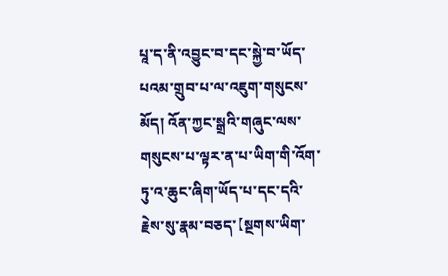པཱ་ད་ནི་འབྱུང་བ་དང་སྐྱེ་བ་ཡོད་པའམ་གྲུབ་པ་ལ་འཇུག་གསུངས་མོད། འོན་ཀྱང་སྒྲའི་གཞུང་ལས་གསུངས་པ་ལྟར་ན་པ་ཡིག་གི་འོག་ཏུ་འ་ཆུང་ཞིག་ཡོད་པ་དང་དའི་རྗེས་སུ་རྣམ་བཅད་【སྔགས་ཡིག་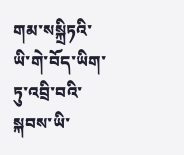གམ་སསྐྲིཏའི་ཡི་གེ་བོད་ཡིག་ཏུ་འབྲི་བའི་སྐབས་ཡི་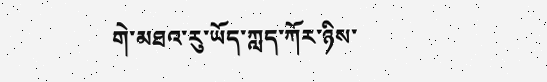གེ་མཐའ་རུ་ཡོད་ཀླད་ཀོར་ཉིས་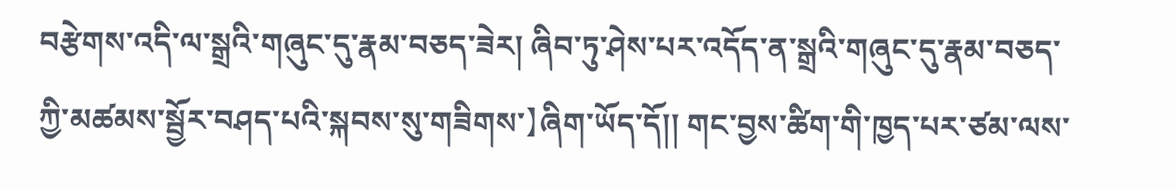བརྩེགས་འདི་ལ་སྒྲའི་གཞུང་དུ་རྣམ་བཅད་ཟེར། ཞིབ་ཏུ་ཤེས་པར་འདོད་ན་སྒྲའི་གཞུང་དུ་རྣམ་བཅད་ཀྱི་མཚམས་སྦྱོར་བཤད་པའི་སྐབས་སུ་གཟིགས་】ཞིག་ཡོད་དོ།། གང་བྱས་ཚིག་གི་ཁྱད་པར་ཙམ་ལས་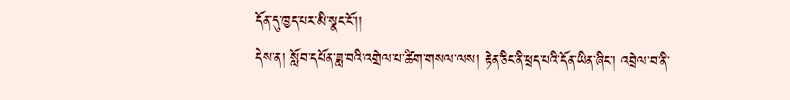དོན་དུ་ཁྱད་པར་མི་སྣང་ངོ་།།
དེས་ན། སློབ་དཔོན་ཟླ་བའི་འགྲེལ་པ་ཚིག་གསལ་ལས། རྟེན་ཅིང་ནི་ཕྲད་པའི་དོན་ཡིན་ཞིང་། འབྲེལ་བ་ནི་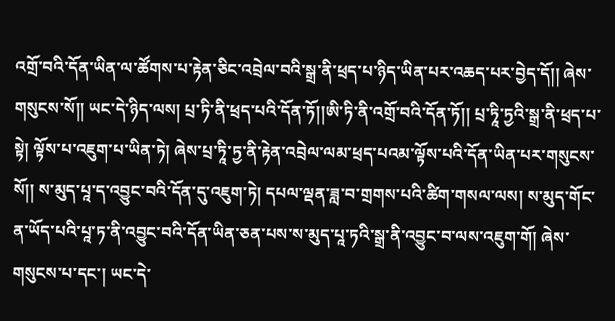འགྲོ་བའི་དོན་ཡིན་ལ་ཚོགས་པ་རྟེན་ཅིང་འབྲེལ་བའི་སྒྲ་ནི་ཕྲད་པ་ཉིད་ཡིན་པར་འཆད་པར་བྱེད་དོ།། ཞེས་གསུངས་སོ།། ཡང་དེ་ཉིད་ལས། པྲ་ཏི་ནི་ཕྲད་པའི་དོན་ཏོ།།ཨི་ཏི་ནི་འགྲོ་བའི་དོན་ཏོ།། པྲ་ཏཱི་ཏྱའི་སྒྲ་ནི་ཕྲད་པ་སྟེ། ལྟོས་པ་འཇུག་པ་ཡིན་ཏེ། ཞེས་པྲ་ཏཱི་ཏྱ་ནི་རྟེན་འབྲེལ་ལམ་ཕྲད་པའམ་ལྟོས་པའི་དོན་ཡིན་པར་གསུངས་སོ།། ས་མུད་པཱ་ད་འབྱུང་བའི་དོན་དུ་འཇུག་ཏེ། དཔལ་ལྡན་ཟླ་བ་གྲགས་པའི་ཚིག་གསལ་ལས། ས་མུད་གོང་ན་ཡོད་པའི་པཱ་ཏ་ནི་འབྱུང་བའི་དོན་ཡིན་ཅན་པས་ས་མུད་པཱ་ཏའི་སྒྲ་ནི་འབྱུང་བ་ལས་འཇུག་གོ། ཞེས་གསུངས་པ་དང་། ཡང་དེ་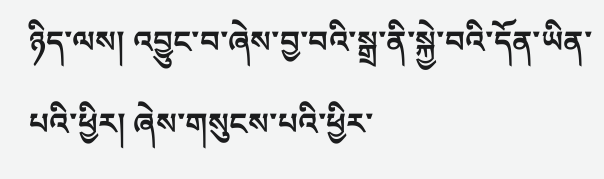ཉིད་ལས། འབྱུང་བ་ཞེས་བྱ་བའི་སྒྲ་ནི་སྐྱེ་བའི་དོན་ཡིན་པའི་ཕྱིར། ཞེས་གསུངས་པའི་ཕྱིར་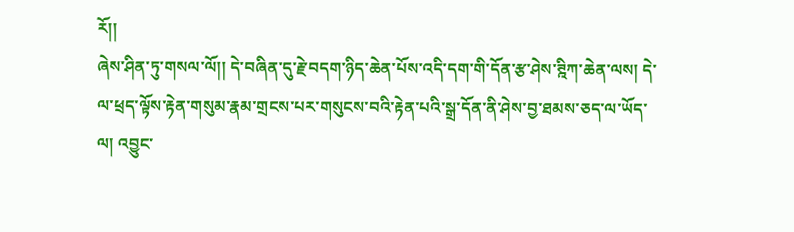རོ།།
ཞེས་ཤིན་ཏུ་གསལ་ལོ།། དེ་བཞིན་དུ་རྗེ་བདག་ཉིད་ཆེན་པོས་འདི་དག་གི་དོན་རྩ་ཤེས་ཊྰིཀ་ཆེན་ལས། དེ་ལ་ཕྲད་ལྟོས་རྟེན་གསུམ་རྣམ་གྲངས་པར་གསུངས་བའི་རྟེན་པའི་སྒྲ་དོན་ནི་ཤེས་བྱ་ཐམས་ཅད་ལ་ཡོད་ལ། འབྱུང་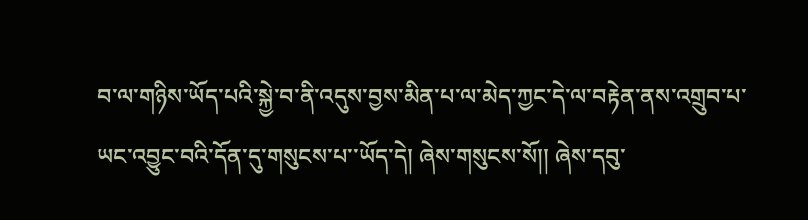བ་ལ་གཉིས་ཡོད་པའི་སྐྱེ་བ་ནི་འདུས་བྱས་མིན་པ་ལ་མེད་ཀྱང་དེ་ལ་བརྟེན་ནས་འགྲུབ་པ་ཡང་འབྱུང་བའི་དོན་དུ་གསུངས་པ་་ཡོད་དེ། ཞེས་གསུངས་སོ།། ཞེས་དབུ་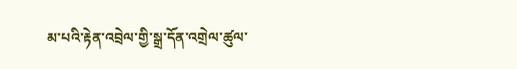མ་པའི་རྟེན་འབྲེལ་གྱི་སྒྲ་དོན་འགྲེལ་ཚུལ་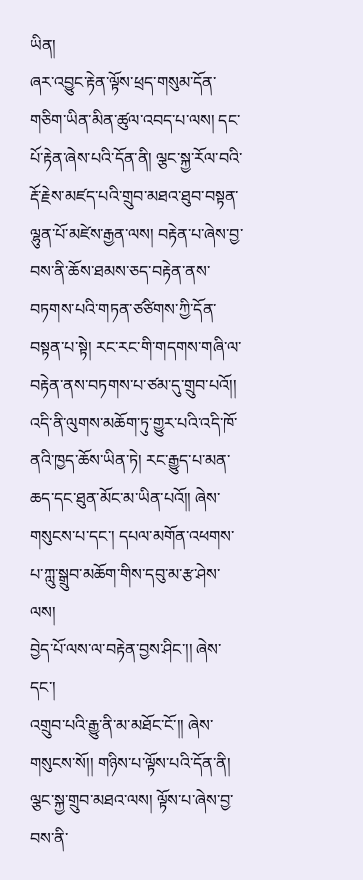ཡིན།
ཞར་འབྱུང་རྟེན་ལྟོས་ཕྲད་གསུམ་དོན་གཅིག་ཡིན་མིན་ཚུལ་འབད་པ་ལས། དང་པོ་རྟེན་ཞེས་པའི་དོན་ནི། ལྕང་སྐྱ་རོལ་བའི་རྡོ་རྗེས་མཛད་པའི་གྲུབ་མཐའ་ཐུབ་བསྟན་ལྷུན་པོ་མཛེས་རྒྱན་ལས། བརྟེན་པ་ཞེས་བྱ་བས་ནི་ཆོས་ཐམས་ཅད་བརྟེན་ནས་བཏགས་པའི་གཏན་ཙཙིགས་ཀྱི་དོན་བསྟན་པ་སྟེ། རང་རང་གི་གདགས་གཞི་ལ་བརྟེན་ནས་བཏགས་པ་ཙམ་དུ་གྲུབ་པའོ།། འདི་ནི་ལུགས་མཆོག་ཏུ་གྱུར་པའི་འདི་ཁོ་ནའི་ཁྱད་ཆོས་ཡིན་ཏེ། རང་རྒྱུད་པ་མན་ཆད་དང་ཐུན་མོང་མ་ཡིན་པའོ།། ཞེས་གསུངས་པ་དང་། དཔལ་མགོན་འཕགས་པ་ཀླུ་སྒྲུབ་མཆོག་གིས་དབུ་མ་རྩ་ཤེས་ལས།
བྱེད་པོ་ལས་ལ་བརྟེན་བྱས་ཤིང་།། ཞེས་དང་།
འགྲུབ་པའི་རྒྱུ་ནི་མ་མཐོང་ངོ་།། ཞེས་གསུངས་སོ།། གཉིས་པ་ལྟོས་པའི་དོན་ནི། ལྕང་སྐྱ་གྲུབ་མཐའ་ལས། ལྟོས་པ་ཞེས་བྱ་བས་ནི་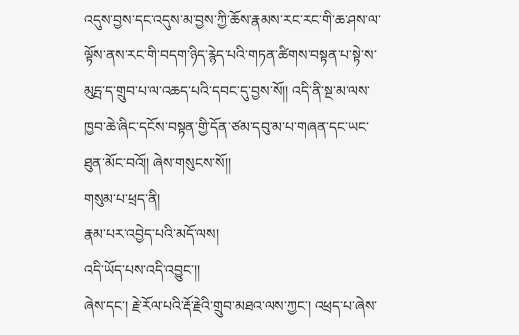འདུས་བྱས་དང་འདུས་མ་བྱས་ཀྱི་ཆོས་རྣམས་རང་རང་གི་ཆ་ཤས་ལ་ལྟོས་ནས་རང་གི་བདག་ཉིད་རྙེད་པའི་གཏན་ཚིགས་བསྟན་པ་སྟེ་ས་མུདྤ་ད་གྲུབ་པ་ལ་འཆད་པའི་དབང་དུ་བྱས་སོ།། འདི་ནི་སྔ་མ་ལས་ཁྱབ་ཆེ་ཞིང་དངོས་བསྟན་གྱི་དོན་ཙམ་དབུ་མ་པ་གཞན་དང་ཡང་ཐུན་མོང་བའོ།། ཞེས་གསུངས་སོ།།
གསུམ་པ་ཕྲད་ནི།
རྣམ་པར་འབྱེད་པའི་མདོ་ལས།
འདི་ཡོད་པས་འདི་འབྱུང་།།
ཞེས་དང་། རྗེ་རོལ་པའི་རྡོ་རྗེའི་གྲུབ་མཐའ་ལས་ཀྱང་། འཕྲད་པ་ཞེས་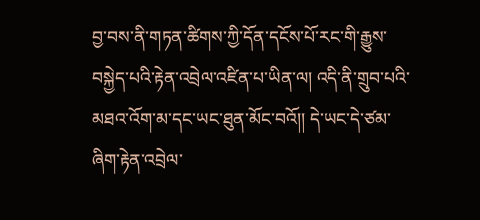བྱ་བས་ནི་གཏན་ཚིགས་ཀྱི་དོན་དངོས་པོ་རང་གི་རྒྱུས་བསྐྱེད་པའི་རྟེན་འབྲེལ་འཛིན་པ་ཡིན་ལ། འདི་ནི་གྲུབ་པའི་མཐའ་འོག་མ་དང་ཡང་ཐུན་མོང་བའོ།། དེ་ཡང་དེ་ཙམ་ཞིག་རྟེན་འབྲེལ་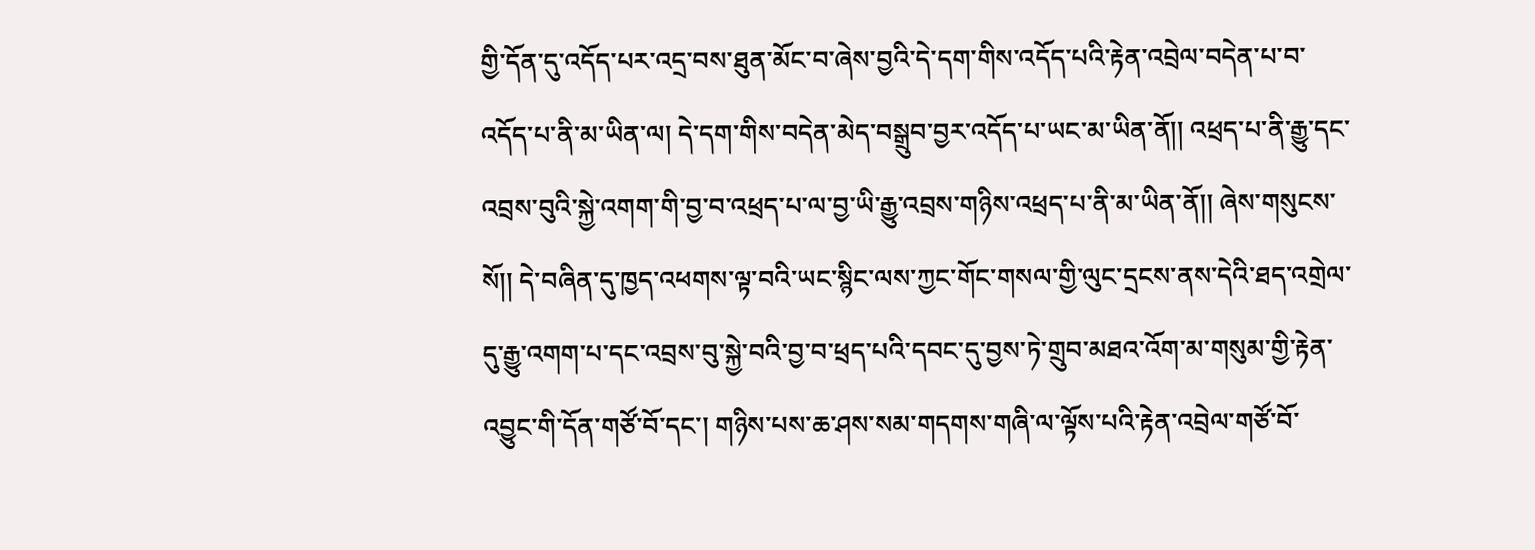གྱི་དོན་དུ་འདོད་པར་འདྲ་བས་ཐུན་མོང་བ་ཞེས་བྱའི་དེ་དག་གིས་འདོད་པའི་རྟེན་འབྲེལ་བདེན་པ་བ་འདོད་པ་ནི་མ་ཡིན་ལ། དེ་དག་གིས་བདེན་མེད་བསྒྲུབ་བྱར་འདོད་པ་ཡང་མ་ཡིན་ནོ།། འཕྲད་པ་ནི་རྒྱུ་དང་འབྲས་བུའི་སྐྱེ་འགག་གི་བྱ་བ་འཕྲད་པ་ལ་བྱ་ཡི་རྒྱུ་འབྲས་གཉིས་འཕྲད་པ་ནི་མ་ཡིན་ནོ།། ཞེས་གསུངས་སོ།། དེ་བཞིན་དུ་ཁྱད་འཕགས་ལྟ་བའི་ཡང་སྙིང་ལས་ཀྱང་གོང་གསལ་གྱི་ལུང་དྲངས་ནས་དེའི་ཐད་འགྲེལ་དུ་རྒྱུ་འགག་པ་དང་འབྲས་བུ་སྐྱེ་བའི་བྱ་བ་ཕྲད་པའི་དབང་དུ་བྱས་ཏེ་གྲུབ་མཐའ་འོག་མ་གསུམ་གྱི་རྟེན་འབྱུང་གི་དོན་གཙོ་བོ་དང་། གཉིས་པས་ཆ་ཤས་སམ་གདགས་གཞི་ལ་ལྟོས་པའི་རྟེན་འབྲེལ་གཙོ་བོ་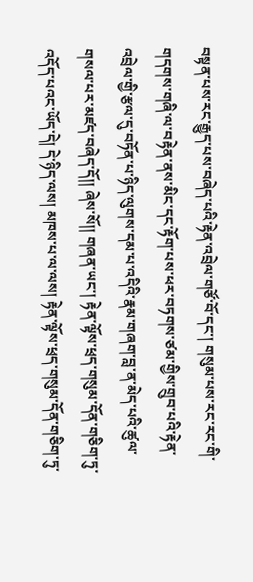བསྟན་པས་རང་རྒྱུད་པས་བཞེད་པའི་རྟེན་འབྲེལ་གཙོ་བོ་དང་། གསུམ་པས་རང་རང་གི་གདགས་གཞི་ལ་བརྟེན་ནས་མིང་དང་རྟོག་པས་ཕར་བཏགས་ཙམ་གྱིས་གྲུབ་པའི་རྟེན་འབྲེལ་གྱི་རྩལ་དུ་བཏོན་པ་ཉིད་ལུགས་དམ་པ་འདིའི་རྣམ་གཞག་བླ་ན་མེད་པའི་ཚུལ་གསལ་པར་མཛད་བཞེད་དོ།། ཞེས་སོ།། གཞན་ཡང་། རྟེན་ལྟོས་ཕྲད་གསུམ་དོན་གཅིག་ཏུ་འདོད་པའང་ཡོད་དེ། དེ་ཉིད་ལས། མཁས་པ་ལ་ལས། རྟེན་ལྟོས་ཕྲད་གསུམ་དོན་གཅིག་ཏུ་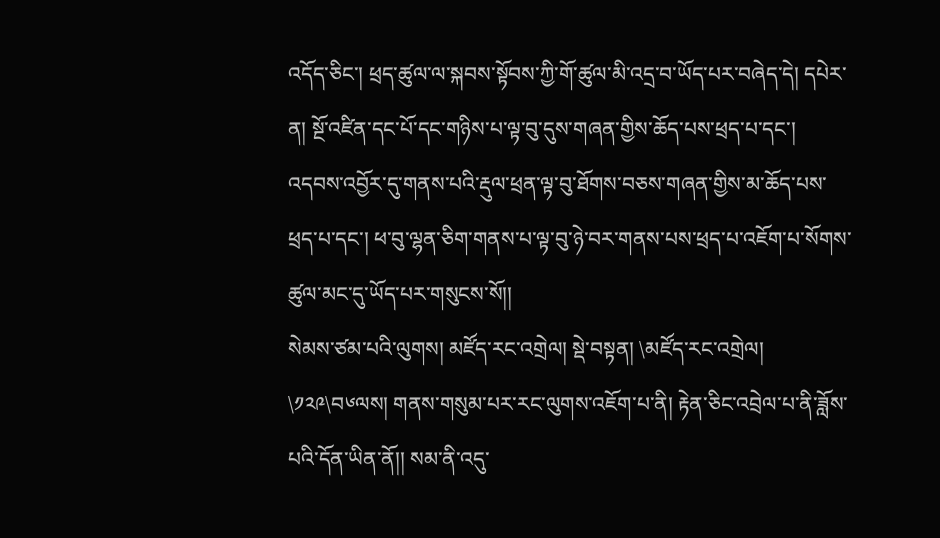འདོད་ཅིང་། ཕྲད་ཚུལ་ལ་སྐབས་སྟོབས་ཀྱི་གོ་ཚུལ་མི་འདྲ་བ་ཡོད་པར་བཞེད་དེ། དཔེར་ན། སྔོ་འཛིན་དང་པོ་དང་གཉིས་པ་ལྟ་བུ་དུས་གཞན་གྱིས་ཆོད་པས་ཕྲད་པ་དང་། འདབས་འབྱོར་དུ་གནས་པའི་རྡུལ་ཕྲན་ལྟ་བུ་ཐོགས་བཅས་གཞན་གྱིས་མ་ཆོད་པས་ཕྲད་པ་དང་། ཕ་བུ་ལྷན་ཅིག་གནས་པ་ལྟ་བུ་ཉེ་བར་གནས་པས་ཕྲད་པ་འཇོག་པ་སོགས་ཚུལ་མང་དུ་ཡོད་པར་གསུངས་སོ།།
སེམས་ཙམ་པའི་ལུགས། མཛོད་རང་འགྲེལ། སྡེ་བསྟན། \མཛོད་རང་འགྲེལ། \༡༢༩\བ༦ལས། གནས་གསུམ་པར་རང་ལུགས་འཇོག་པ་ནི། རྟེན་ཅིང་འབྲེལ་པ་ནི་ཟློས་པའི་དོན་ཡིན་ནོ།། སམ་ནི་འདུ་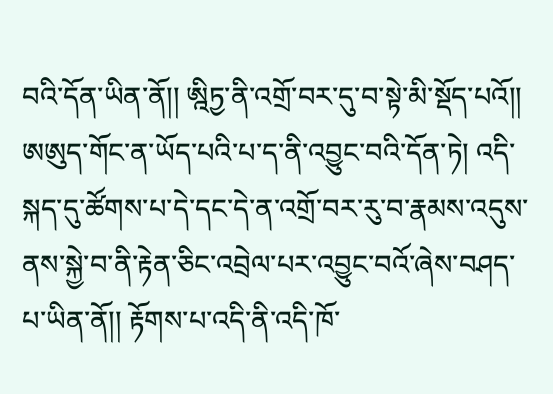བའི་དོན་ཡིན་ནོ།། ཨྰིཏྱ་ནི་འགྲོ་བར་དུ་བ་སྟེ་མི་སྡོད་པའོ།། ཨཨུད་གོང་ན་ཡོད་པའི་པ་ད་ནི་འབྱུང་བའི་དོན་ཏེ། འདི་སྐད་དུ་ཚོགས་པ་དེ་དང་དེ་ན་འགྲོ་བར་རུ་བ་རྣམས་འདུས་ནས་སྐྱེ་བ་ནི་རྟེན་ཅིང་འབྲེལ་པར་འབྱུང་བའོ་ཞེས་བཤད་པ་ཡིན་ནོ།། རྟོགས་པ་འདི་ནི་འདི་ཁོ་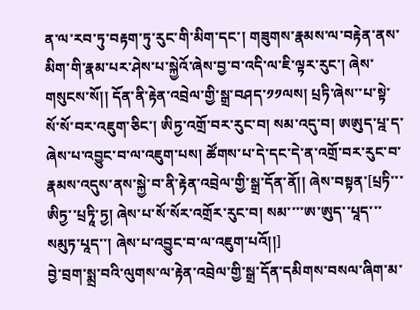ན་ལ་རབ་ཏུ་བརྟག་ཏུ་རུང་གི་མིག་དང་། གཟུགས་རྣམས་ལ་བརྟེན་ནས་མིག་གི་རྣམ་པར་ཤེས་པ་སྐྱེའོ་ཞེས་བྱ་བ་འདི་ལ་ཇི་ལྟར་རུང་། ཞེས་གསུངས་སོ།། དོན་ནི་རྟེན་འབྲེལ་གྱི་སྒྲ་བཤད་༡༡ལས། པྲཏི་ཞེས་་པ་སྟེ་སོ་སོ་བར་འཇུག་ཅིང་། ཨིཏྱ་འགྲོ་བར་རུང་བ། སམ་འདུ་བ། ཨཨུད་པྰ་ད་ཞེས་པ་འབྱུང་བ་ལ་འཇུག་པས། ཚོགས་པ་དེ་དང་དེ་ན་འགྲོ་བར་རུང་བ་རྣམས་འདུས་ནས་སྐྱེ་བ་ནི་རྟེན་འབྲེལ་གྱི་སྒྲ་དོན་ནོ།། ཞེས་བསྟན་[པྲཏི་་་ཨིཏྱ་་པྲཏཱི་ཏྱ། ཞེས་པ་སོ་སོར་འགྲོར་རུང་བ། སམ་་་་ཨ་ཨུད་་པཱད་་་སམུཏ་པཱད་་། ཞེས་པ་འབྱུང་བ་ལ་འཇུག་པའོ།།]
བྱེ་བྲག་སྨྲ་བའི་ལུགས་ལ་རྟེན་འབྲེལ་གྱི་སྒྲ་དོན་དམིགས་བསལ་ཞིག་མ་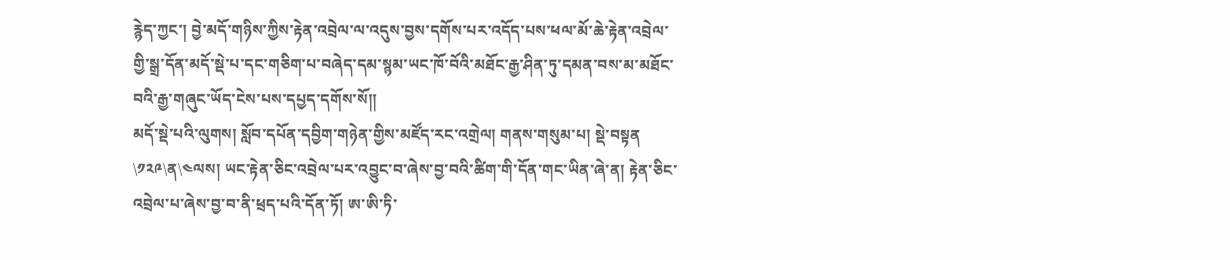རྙེད་ཀྱང་། བྱེ་མདོ་གཉིས་ཀྱིས་རྟེན་འབྲེལ་ལ་འདུས་བྱས་དགོས་པར་འདོད་པས་ཕལ་མོ་ཆེ་རྟེན་འབྲེལ་གྱི་སྒྲ་དོན་མདོ་སྡེ་པ་དང་གཅིག་པ་བཞེད་དམ་སྙམ་ཡང་ཁོ་བོའི་མཐོང་རྒྱ་ཤིན་ཏུ་དམན་བས་མ་མཐོང་བའི་རྒྱ་གཞུང་ཡོད་ངེས་པས་དཔྱད་དགོས་སོ།།
མདོ་སྡེ་པའི་ལུགས། སློབ་དཔོན་དབྱིག་གཉེན་གྱིས་མཛོད་རང་འགྲེལ། གནས་གསུམ་པ། སྡེ་བསྟན \༡༢༩\ན\༤ལས། ཡང་རྟེན་ཅིང་འབྲེལ་པར་འབྱུང་བ་ཞེས་བྱ་བའི་ཚིག་གི་དོན་གང་ཡིན་ཞེ་ན། རྟེན་ཅིང་འབྲེལ་པ་ཞེས་བྱ་བ་ནི་ཕྲད་པའི་དོན་ཏོ། ཨ་ཨི་ཏི་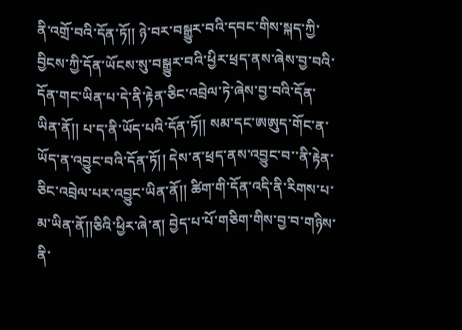ནི་འགྲོ་བའི་དོན་ཏོ།། ཉེ་བར་བསྒྱུར་བའི་དབང་གིས་སྐད་ཀྱི་བྱིངས་ཀྱི་དོན་ཡོངས་སུ་བསྒྱུར་བའི་ཕྱིར་ཕྲད་ནས་ཞེས་བྱ་བའི་དོན་གང་ཡིན་པ་དེ་ནི་རྟེན་ཅིང་འབྲེལ་ཏེ་ཞེས་བྱ་བའི་དོན་ཡིན་ནོ།། པ་ད་ནི་ཡོད་པའི་དོན་ཏོ།། སམ་དང་ཨཨུད་གོང་ན་ཡོད་ན་འབྱུང་བའི་དོན་ཏོ།། དེས་ན་ཕྲད་ནས་འབྱུང་བ་་ནི་རྟེན་ཅིང་འབྲེལ་པར་འབྱུང་ཡིན་ནོ།། ཚིག་གི་དོན་འདི་ནི་རིགས་པ་མ་ཡིན་ནོ།།ཅིའི་ཕྱིར་ཞེ་ན། བྱེད་པ་པོ་གཅིག་གིས་བྱ་བ་གཉིས་ནི་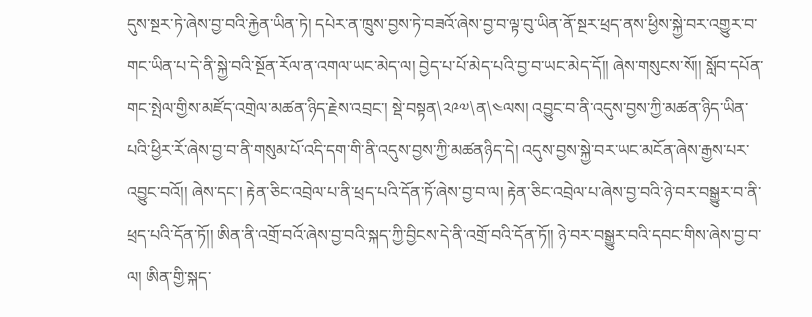དུས་སྔར་ཏེ་ཞེས་བྱ་བའི་རྐྱེན་ཡིན་ཏེ། དཔེར་ན་ཁྲུས་བྱས་ཏེ་བཟའོ་ཞེས་བྱ་བ་ལྟ་བུ་ཡིན་ནོ་སྔར་ཕྲད་ནས་ཕྱིས་སྐྱེ་བར་འགྱུར་བ་གང་ཡིན་པ་དེ་ནི་སྐྱེ་བའི་སྔོན་རོལ་ན་འགལ་ཡང་མེད་ལ། བྱེད་པ་པོ་མེད་པའི་བྱ་བ་ཡང་མེད་དོ།། ཞེས་གསུངས་སོ།། སློབ་དཔོན་གང་སྤེལ་གྱིས་མཛོད་འགྲེལ་མཚན་ཉིད་རྗེས་འབྲང་། སྡེ་བསྟན\༢༩༧\ན\༤ལས། འབྱུང་བ་ནི་འདུས་བྱས་ཀྱི་མཚན་ཉིད་ཡིན་པའི་ཕྱིར་རོ་ཞེས་བྱ་བ་ནི་གསུམ་པོ་འདི་དག་གི་ནི་འདུས་བྱས་ཀྱི་མཚནཉིད་དེ། འདུས་བྱས་སྐྱེ་བར་ཡང་མངོན་ཞེས་རྒྱས་པར་འབྱུང་བའོ།། ཞེས་དང་། རྟེན་ཅིང་འབྲེལ་པ་ནི་ཕྲད་པའི་དོན་ཏོ་ཞེས་བྱ་བ་ལ། རྟེན་ཅིང་འབྲེལ་པ་ཞེས་བྱ་བའི་ཉེ་བར་བསྒྱུར་བ་ནི་ཕྲད་པའི་དོན་ཏོ།། ཨིན་ནི་འགྲོ་བའོ་ཞེས་བྱ་བའི་སྐད་ཀྱི་བྱིངས་དེ་ནི་འགྲོ་བའི་དོན་ཏོ།། ཉེ་བར་བསྒྱུར་བའི་དབང་གིས་ཞེས་བྱ་བ་ལ། ཨིན་གྱི་སྐད་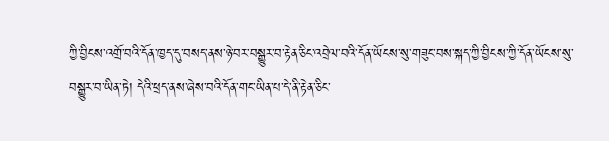ཀྱི་བྱིངས་འགྲོ་བའི་དོན་ཁྱད་དུ་བསད་ནས་ཉེ་བར་བསྒྱུར་བ་རྟེན་ཅིང་འབྲེལ་བའི་དོན་ཡོངས་སུ་གཟུང་བས་སྐད་ཀྱི་བྱིངས་ཀྱི་དོན་ཡོངས་སུ་བསྒྱུར་བ་ཡིན་ཏེ། དེའི་ཕྲད་ནས་ཞེས་བའི་དོན་གང་ཡིན་པ་དེ་ནི་རྟེན་ཅིང་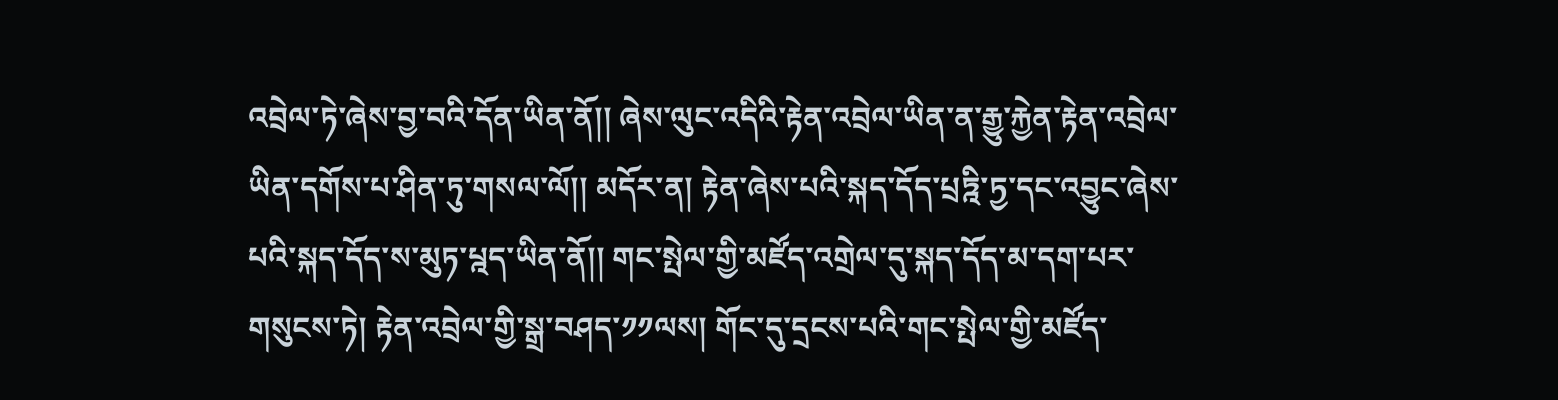འབྲེལ་ཏེ་ཞེས་བྱ་བའི་དོན་ཡིན་ནོ།། ཞེས་ལུང་འདིའི་རྟེན་འབྲེལ་ཡིན་ན་རྒྱུ་རྐྱེན་རྟེན་འབྲེལ་ཡིན་དགོས་པ་ཤིན་ཏུ་གསལ་ལོ།། མདོར་ན། རྟེན་ཞེས་པའི་སྐད་དོད་པྲཏྰི་ཏྱ་དང་འབྱུང་ཞེས་པའི་སྐད་དོད་ས་མུཏ་པྰད་ཡིན་ནོ།། གང་སྤེལ་གྱི་མཛོད་འགྲེལ་དུ་སྐད་དོད་མ་དག་པར་གསུངས་ཏེ། རྟེན་འབྲེལ་གྱི་སྒྲ་བཤད་༡༡ལས། གོང་དུ་དྲངས་པའི་གང་སྤེལ་གྱི་མཛོད་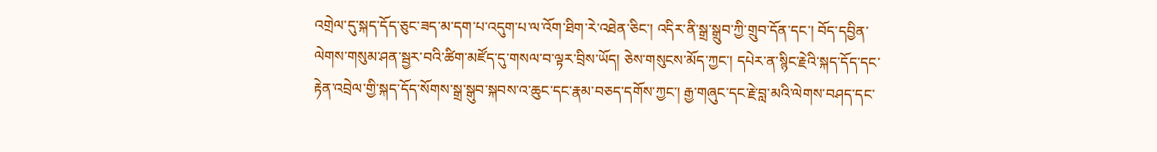འགྲེལ་དུ་སྐད་དོད་ཅུང་ཟད་མ་དག་པ་འདུག་པ་ལ་འོག་ཐིག་རེ་འཐེན་ཅིང་། འདིར་ནི་སྒྲ་སྒྲུབ་ཀྱི་གྲུབ་དོན་དང་། བོད་དབྱིན་ལེགས་གསུམ་ཤན་སྦྱར་བའི་ཚིག་མཛོད་དུ་གསལ་བ་ལྟར་བྲིས་ཡོད། ཅེས་གསུངས་མོད་ཀྱང་། དཔེར་ན་སྙིང་རྗེའི་སྐད་དོད་དང་རྟེན་འབྲེལ་གྱི་སྐད་དོད་སོགས་སྒྲ་སྒུབ་སྐབས་འ་ཆུང་དང་རྣམ་བཅད་དགོས་ཀྱང་། རྒྱ་གཞུང་དང་རྗེ་བླ་མའི་ལེགས་བཤད་དང་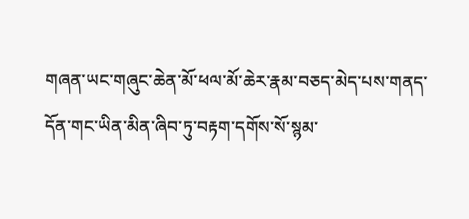གཞན་ཡང་གཞུང་ཆེན་མོ་ཕལ་མོ་ཆེར་རྣམ་བཅད་མེད་པས་གནད་དོན་གང་ཡིན་མིན་ཞིབ་ཏུ་བརྟག་དགོས་སོ་སྙམ་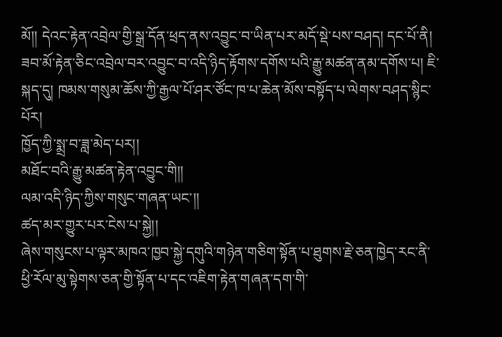མོ།། དེའང་རྟེན་འབྲེལ་གྱི་སྒྲ་དོན་ཕྲད་ནས་འབྱུང་བ་ཡིན་པར་མདོ་སྡེ་པས་བཤད། དང་པོ་ནི། ཟབ་མོ་རྟེན་ཅིང་འབྲེལ་བར་འབྱུང་བ་འདི་ཉིད་རྟོགས་དགོས་པའི་རྒྱུ་མཚན་ནམ་དགོས་པ། ཇི་སྐད་དུ། ཁམས་གསུམ་ཆོས་ཀྱི་རྒྱལ་པོ་ཤར་ཙོང་ཁ་པ་ཆེན་མོས་བསྟོད་པ་ལེགས་བཤད་སྙིང་པོར།
ཁྱོད་ཀྱི་སྨྲ་བ་ཟླ་མེད་པར།།
མཐོང་བའི་རྒྱུ་མཚན་རྟེན་འབྱུང་གི།།
ལམ་འདི་ཉིད་ཀྱིས་གསུང་གཞན་ཡང་།།
ཚད་མར་གྱུར་པར་ངེས་པ་སྐྱེ།།
ཞེས་གསུངས་པ་ལྟར་མཁའ་ཁྱབ་སྐྱེ་དགུའི་གཉེན་གཅིག་སྟོན་པ་ཐུགས་རྗེ་ཅན་ཁྱེད་རང་ནི་ཕྱི་རོལ་མུ་སྟེགས་ཅན་གྱི་སྟོན་པ་དང་འཇིག་རྟེན་གཞན་དག་གི་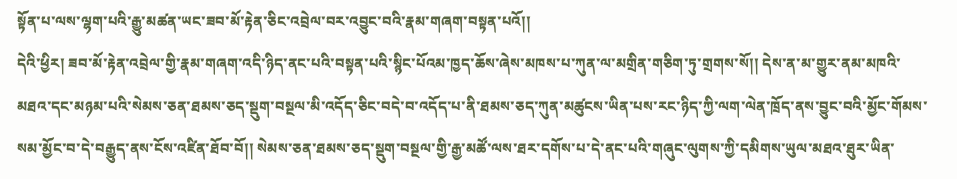སྟོན་པ་ལས་ལྷག་པའི་རྒྱུ་མཚན་ཡང་ཟབ་མོ་རྟེན་ཅིང་འབྲེལ་བར་འབྱུང་བའི་རྣམ་གཞག་བསྟན་པའོ།།
དེའི་ཕྱིར། ཟབ་མོ་རྟེན་འབྲེལ་གྱི་རྣམ་གཞག་འདི་ཉིད་ནང་པའི་བསྟན་པའི་སྙིང་པོའམ་ཁྱད་ཆོས་ཞེས་མཁས་པ་ཀུན་ལ་མགྲིན་གཅིག་ཏུ་གྲགས་སོ།། དེས་ན་མ་གྱུར་ནམ་མཁའི་མཐའ་དང་མཉམ་པའི་སེམས་ཅན་ཐམས་ཅད་སྡུག་བསྔལ་མི་འདོད་ཅིང་བདེ་བ་འདོད་པ་ནི་ཐམས་ཅད་ཀུན་མཚུངས་ཡིན་པས་རང་ཉིད་ཀྱི་ལག་ལེན་ཁྲོད་ནས་བྱུང་བའི་མྱོང་གོམས་སམ་མྱོང་བ་དེ་བརྒྱུད་ནས་ངོས་འཛིན་ཐོབ་བོ།། སེམས་ཅན་ཐམས་ཅད་སྡུག་བསྔལ་གྱི་རྒྱ་མཚོ་ལས་ཐར་དགོས་པ་དེ་ནང་པའི་གཞུང་ལུགས་ཀྱི་དམིགས་ཡུལ་མཐའ་ཐུར་ཡིན་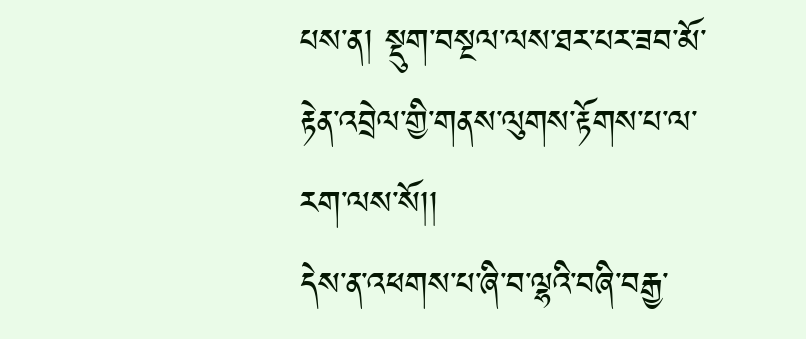པས་ན། སྡུག་བསྔལ་ལས་ཐར་པར་ཟབ་མོ་རྟེན་འབྲེལ་གྱི་གནས་ལུགས་རྟོགས་པ་ལ་རག་ལས་སོ།།
དེས་ན་འཕགས་པ་ཞི་བ་ལྷའི་བཞི་བརྒྱ་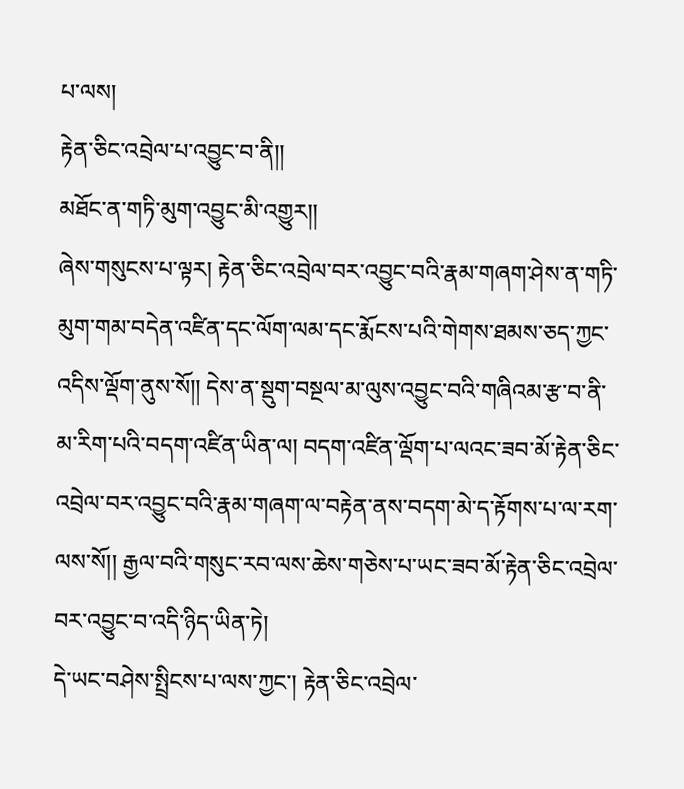པ་ལས།
རྟེན་ཅིང་འབྲེལ་པ་འབྱུང་བ་ནི།།
མཐོང་ན་གཏི་མུག་འབྱུང་མི་འགྱུར།།
ཞེས་གསུངས་པ་ལྟར། རྟེན་ཅིང་འབྲེལ་བར་འབྱུང་བའི་རྣམ་གཞག་ཤེས་ན་གཏི་མུག་གམ་བདེན་འཛིན་དང་ལོག་ལམ་དང་རྨོངས་པའི་གེགས་ཐམས་ཅད་ཀྱང་འདིས་ལྡོག་ནུས་སོ།། དེས་ན་སྡུག་བསྔལ་མ་ལུས་འབྱུང་བའི་གཞིའམ་རྩ་བ་ནི་མ་རིག་པའི་བདག་འཛིན་ཡིན་ལ། བདག་འཛིན་ལྡོག་པ་ལའང་ཟབ་མོ་རྟེན་ཅིང་འབྲེལ་བར་འབྱུང་བའི་རྣམ་གཞག་ལ་བརྟེན་ནས་བདག་མེ་ད་རྟོགས་པ་ལ་རག་ལས་སོ།། རྒྱལ་བའི་གསུང་རབ་ལས་ཆེས་གཅེས་པ་ཡང་ཟབ་མོ་རྟེན་ཅིང་འབྲེལ་བར་འབྱུང་བ་འདི་ཉིད་ཡིན་ཏེ།
དེ་ཡང་བཤེས་སྤྲིངས་པ་ལས་ཀྱང་། རྟེན་ཅིང་འབྲེལ་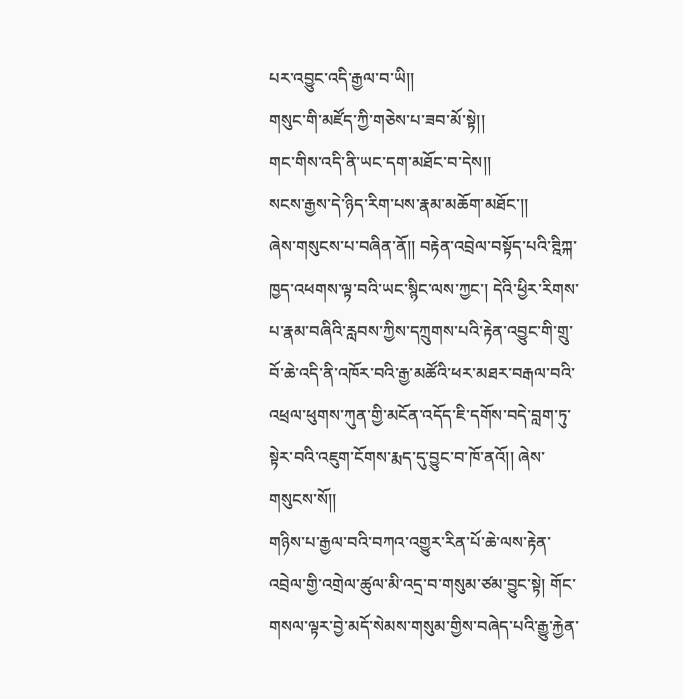པར་འབྱུང་འདི་རྒྱལ་བ་ཡི།།
གསུང་གི་མཛོད་ཀྱི་གཅེས་པ་ཟབ་མོ་སྟེ།།
གང་གིས་འདི་ནི་ཡང་དག་མཐོང་བ་དེས།།
སངས་རྒྱས་དེ་ཉིད་རིག་པས་རྣམ་མཆོག་མཐོང་།།
ཞེས་གསུངས་པ་བཞིན་ནོ།། བརྟེན་འབྲེལ་བསྟོད་པའི་ཊྰིཀྐ་ཁྱད་འཕགས་ལྟ་བའི་ཡང་སྙིང་ལས་ཀྱང་། དེའི་ཕྱིར་རིགས་པ་རྣམ་བཞིའི་རླབས་ཀྱིས་དཀྲུགས་པའི་རྟེན་འབྱུང་གི་གྲུ་བོ་ཆེ་འདི་ནི་འཁོར་བའི་རྒྱ་མཚོའི་ཕར་མཐར་བརྒལ་བའི་འཕྲལ་ཕུགས་ཀུན་གྱི་མངོན་འདོད་ཇི་དགོས་བདེ་བླག་ཏུ་སྟེར་བའི་འཇུག་ངོགས་རྨད་དུ་བྱུང་བ་ཁོ་ནའོ།། ཞེས་གསུངས་སོ།།
གཉིས་པ་རྒྱལ་བའི་བཀའ་འགྱུར་རིན་པོ་ཆེ་ལས་རྟེན་འབྲེལ་གྱི་འགྲེལ་ཚུལ་མི་འདྲ་བ་གསུམ་ཙམ་བྱུང་སྟེ། གོང་གསལ་ལྟར་བྱེ་མདོ་སེམས་གསུམ་གྱིས་བཞེད་པའི་རྒྱུ་རྐྱེན་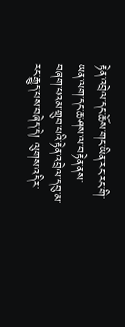རྟེན་འབྲེལ་དང་ཆོས་གང་ཡིན་རང་རང་གི་ཡན་ལག་དང་ཆ་ཤས་ལ་བརྟེན་ནས་བཞག་པའམ་གྲུབ་པའི་རྟེན་འབྲེལ་དབུ་མ་རང་རྒྱུད་པས་བཞེད་དེ། ལུགས་འདིར་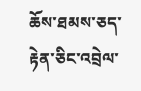ཆོས་ཐམས་ཅད་རྟེན་ཅིང་འབྲེལ་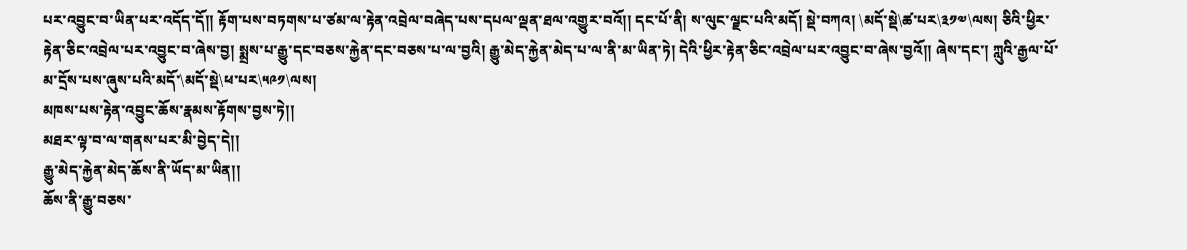པར་འབྱུང་བ་ཡིན་པར་འདོད་དོ།། རྟོག་པས་བཏགས་པ་ཙམ་ལ་རྟེན་འབྲེལ་བཞེད་པས་དཔལ་ལྡན་ཐལ་འགྱུར་བའོ།། དང་པོ་ནི། ས་ལུང་ལྗང་པའི་མདོ། སྡེ་བཀའ། \མདོ་སྡེ\ཚ་པར\༣༡༧\ལས། ཅིའི་ཕྱིར་རྟེན་ཅིང་འབྲེལ་པར་འབྱུང་བ་ཞེས་བྱ། སྨྲས་པ་རྒྱུ་དང་བཅས་རྐྱེན་དང་བཅས་པ་ལ་བྱའི། རྒྱུ་མེད་རྐྱེན་མེད་པ་ལ་ནི་མ་ཡིན་ཏེ། དེའི་ཕྱིར་རྟེན་ཅིང་འབྲེལ་པར་འབྱུང་བ་ཞེས་བྱའོ།། ཞེས་དང་། ཀླུའི་རྒྱལ་པོ་མ་དྲོས་པས་ཞུས་པའི་མདོ་\མདོ་སྡེ\ཕ་པར\༥༩༡\ལས།
མཁས་པས་རྟེན་འབྱུང་ཆོས་རྣམས་རྟོགས་བྱས་ཏེ།།
མཐར་ལྟ་བ་ལ་གནས་པར་མི་བྱེད་དེ།།
རྒྱུ་མེད་རྐྱེན་མེད་ཆོས་ནི་ཡོད་མ་ཡིན།།
ཆོས་ནི་རྒྱུ་བཅས་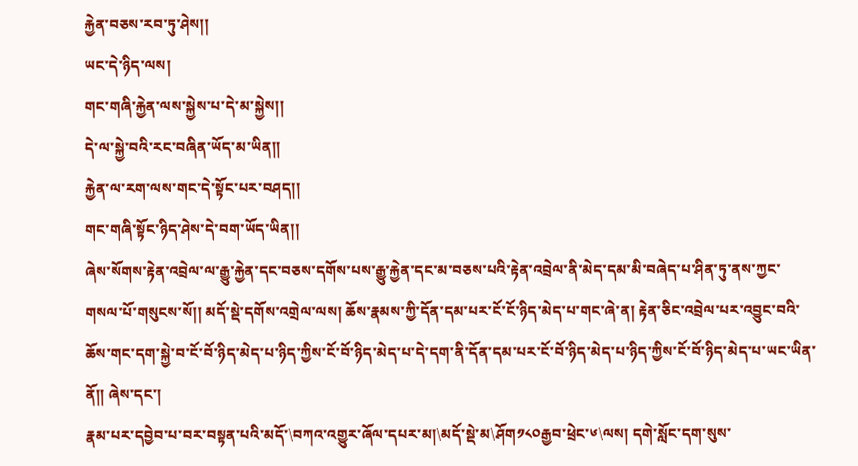རྐྱེན་བཅས་རབ་ཏུ་ཤེས།།
ཡང་དེ་ཉིད་ལས།
གང་གཞི་རྐྱེན་ལས་སྐྱེས་པ་དེ་མ་སྐྱེས།།
དེ་ལ་སྐྱེ་བའི་རང་བཞིན་ཡོད་མ་ཡིན།།
རྐྱེན་ལ་རག་ལས་གང་དེ་སྟོང་པར་བཤད།།
གང་གཞི་སྟོང་ཉིད་ཤེས་དེ་བག་ཡོད་ཡིན།།
ཞེས་སོགས་རྟེན་འབྲེལ་ལ་རྒྱུ་རྐྱེན་དང་བཅས་དགོས་པས་རྒྱུ་རྐྱེན་དང་མ་བཅས་པའི་རྟེན་འབྲེལ་ནི་མེད་དམ་མི་བཞེད་པ་ཤིན་ཏུ་ནས་ཀྱང་གསལ་པོ་གསུངས་སོ།། མདོ་སྡེ་དགོས་འགྲེལ་ལས། ཆོས་རྣམས་ཀྱི་དོན་དམ་པར་ངོ་ངོ་ཉིད་མེད་པ་གང་ཞེ་ན། རྟེན་ཅིང་འབྲེལ་པར་འབྱུང་བའི་ཆོས་གང་དག་སྐྱེ་བ་ངོ་བོ་ཉིད་མེད་པ་ཉིད་ཀྱིས་ངོ་བོ་ཉིད་མེད་པ་དེ་དག་ནི་དོན་དམ་པར་ངོ་བོ་ཉིད་མེད་པ་ཉིད་ཀྱིས་ངོ་བོ་ཉིད་མེད་པ་ཡང་ཡིན་ནོ།། ཞེས་དང་།
རྣམ་པར་དབྱེབ་པ་བར་བསྟན་པའི་མདོ་\བཀའ་འགྱུར་ཞོལ་དཔར་མ།\མདོ་སྡེ་མ\ཤོག༡༨༠རྒྱབ་ཕྲེང་༦\ལས། དགེ་སློང་དག་སུས་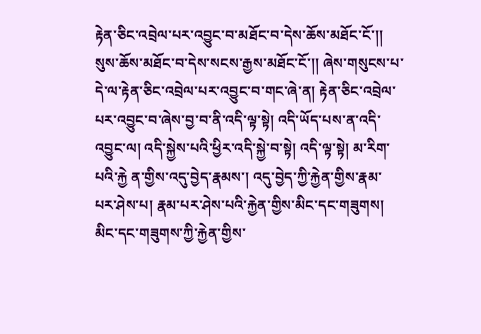རྟེན་ཅིང་འབྲེལ་པར་འབྱུང་བ་མཐོང་བ་དེས་ཆོས་མཐོང་ངོ་།། སུས་ཆོས་མཐོང་བ་དེས་སངས་རྒྱས་མཐོང་ངོ་།། ཞེས་གསུངས་པ་དེ་ལ་རྟེན་ཅིང་འབྲེལ་པར་འབྱུང་བ་གང་ཞེ་ན། རྟེན་ཅིང་འབྲེལ་པར་འབྱུང་བ་ཞེས་བྱ་བ་ནི་འདི་ལྟ་སྟེ། འདི་ཡོད་པས་ན་འདི་འབྱུང་ལ། འདི་སྐྱེས་པའི་ཕྱིར་འདི་སྐྱེ་བ་སྟེ། འདི་ལྟ་སྟེ། མ་རིག་པའི་རྐྱེ ན་གྱིས་འདུ་བྱེད་རྣམས་། འདུ་བྱེད་ཀྱི་རྐྱེན་གྱིས་རྣམ་པར་ཤེས་པ། རྣམ་པར་ཤེས་པའི་རྐྱེན་གྱིས་མིང་དང་གཟུགས། མིང་དང་གཟུགས་ཀྱི་རྐྱེན་གྱིས་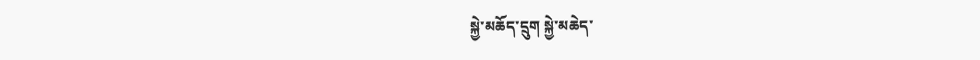སྐྱེ་མཆོད་དྲུག སྐྱེ་མཆེད་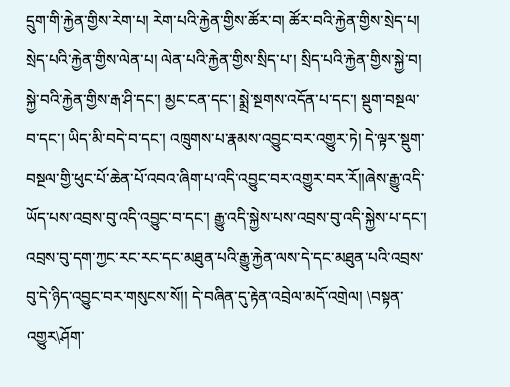དྲུག་གི་རྐྱེན་གྱིས་རེག་པ། རེག་པའི་རྐྱེན་གྱིས་ཚོར་བ། ཚོར་བའི་རྐྱེན་གྱིས་སྲེད་པ། སྲེད་པའི་རྐྱེན་གྱིས་ལེན་པ། ལེན་པའི་རྐྱེན་གྱིས་སྲིད་པ་། སྲིད་པའི་རྐྱེན་གྱིས་སྐྱེ་བ། སྐྱེ་བའི་རྐྱེན་གྱིས་རྒ་ཤི་དང་། མྱང་ངན་དང་། སྨྲེ་སྔགས་འདོན་པ་དང་། སྡུག་བསྔལ་བ་དང་། ཡིད་མི་བདེ་བ་དང་། འཁྲུགས་པ་རྣམས་འབྱུང་བར་འགྱུར་ཏེ། དེ་ལྟར་སྡུག་བསྔལ་གྱི་ཕུང་པོ་ཆེན་པོ་འབའ་ཞིག་པ་འདི་འབྱུང་བར་འགྱུར་བར་རོ།།ཞེས་རྒྱུ་འདི་ཡོད་པས་འབྲས་བུ་འདི་འབྱུང་བ་དང་། རྒྱུ་འདི་སྐྱེས་པས་འབྲས་བུ་འདི་སྐྱེས་པ་དང་། འབྲས་བུ་དག་ཀྱང་རང་རང་དང་མཐུན་པའི་རྒྱུ་རྐྱེན་ལས་དེ་དང་མཐུན་པའི་འབྲས་བུ་དེ་ཉིད་འབྱུང་བར་གསུངས་སོ།། དེ་བཞིན་དུ་རྟེན་འབྲེལ་མདོ་འགྲེལ། \བསྟན་འགྱུར\ཤོག་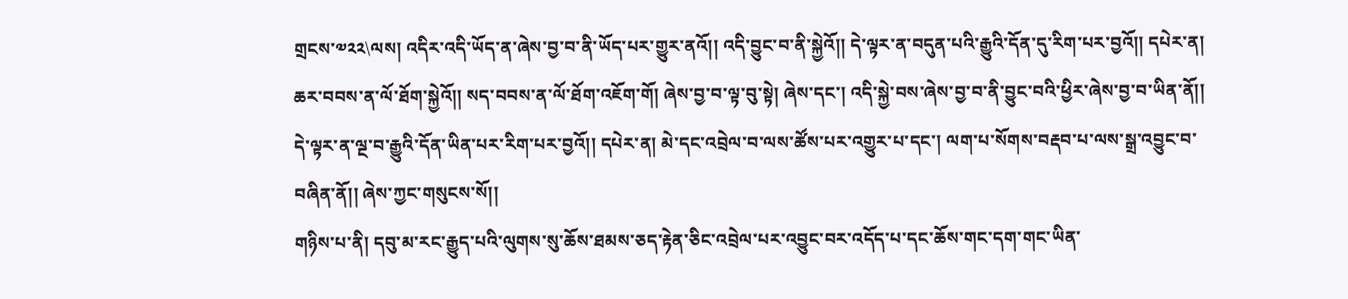གྲངས་༧༢༢\ལས། འདིར་འདི་ཡོད་ན་ཞེས་བྱ་བ་ནི་ཡོད་པར་གྱུར་ནའོ།། འདི་བྱུང་བ་ནི་སྐྱེའོ།། དེ་ལྟར་ན་བདུན་པའི་རྒྱུའི་དོན་དུ་རིག་པར་བྱའོ།། དཔེར་ན། ཆར་བབས་ན་ལོ་ཐོག་སྐྱེའོ།། སད་བབས་ན་ལོ་ཐོག་འཇོག་གོ། ཞེས་བྱ་བ་ལྟ་བུ་སྟེ། ཞེས་དང་། འདི་སྐྱེ་བས་ཞེས་བྱ་བ་ནི་བྱུང་བའི་ཕྱིར་ཞེས་བྱ་བ་ཡིན་ནོ།། དེ་ལྟར་ན་ལྔ་བ་རྒྱུའི་དོན་ཡིན་པར་རིག་པར་བྱའོ།། དཔེར་ན། མེ་དང་འབྲེལ་བ་ལས་ཚོས་པར་འགྱུར་པ་དང་། ལག་པ་སོགས་བརྡབ་པ་ལས་སྒྲ་འབྱུང་བ་བཞིན་ནོ།། ཞེས་ཀྱང་གསུངས་སོ།།
གཉིས་པ་ནི། དབུ་མ་རང་རྒྱུད་པའི་ལུགས་སུ་ཆོས་ཐམས་ཅད་རྟེན་ཅིང་འབྲེལ་པར་འབྱུང་བར་འདོད་པ་དང་ཆོས་གང་དག་གང་ཡིན་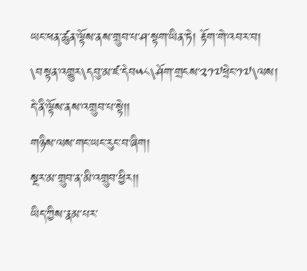ཡང་ཕན་ཚུན་ལྟོས་ནས་གྲུབ་པ་ཤ་སྟག་ཡིན་ཏེ། རྟོག་གེ་འབར་བ། \བསྟན་འགྱུར\དབུ་མ་ཛ་དེབ༥༨\ཤོག་གྲངས་༢༡༧ཕྲེང་༡༧\ལས།
དེ་ནི་ལྟོས་ནས་འགྲུབ་པ་སྟེ།།
གཉིས་ལས་གང་ཡང་རུང་བ་ཞིག།
སྔར་མ་གྲུབ་ན་མི་འགྲུབ་ཕྱིར།།
ཡིད་ཀྱིས་རྣམ་པར་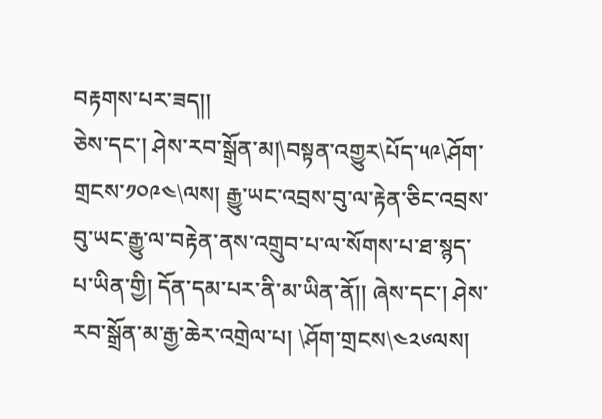བརྟགས་པར་ཟད།།
ཅེས་དང་། ཤེས་རབ་སྒྲོན་མ།\བསྟན་འགྱུར\པོད་༥༩\ཤོག་གྲངས་༡༠༩༤\ལས། རྒྱུ་ཡང་འབྲས་བུ་ལ་རྟེན་ཅིང་འབྲས་བུ་ཡང་རྒྱུ་ལ་བརྟེན་ནས་འགྲུབ་པ་ལ་སོགས་པ་ཐ་སྙད་པ་ཡིན་གྱི། དོན་དམ་པར་ནི་མ་ཡིན་ནོ།། ཞེས་དང་། ཤེས་རབ་སྒྲོན་མ་རྒྱ་ཆེར་འགྲེལ་པ། \ཤོག་གྲངས\༤༢༦ལས།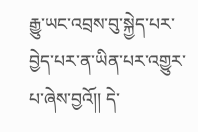རྒྱུ་ཡང་འབྲས་བུ་སྐྱེད་པར་བྱེད་པར་ན་ཡིན་པར་འགྱུར་པ་ཞེས་བྱའོ།། དེ་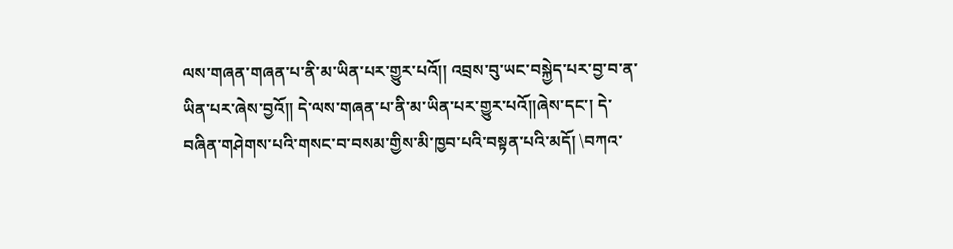ལས་གཞན་གཞན་པ་ནི་མ་ཡིན་པར་གྱུར་པའོ།། འབྲས་བུ་ཡང་བསྐྱེད་པར་བྱ་བ་ན་ཡིན་པར་ཞེས་བྱའོ།། དེ་ལས་གཞན་པ་ནི་མ་ཡིན་པར་གྱུར་པའོ།།ཞེས་དང་། དེ་བཞིན་གཤེགས་པའི་གསང་བ་བསམ་གྱིས་མི་ཁྱབ་པའི་བསྟན་པའི་མདོ། \བཀའ་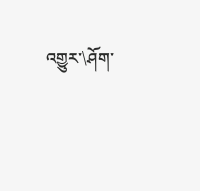འགྱུར་\ཤོག་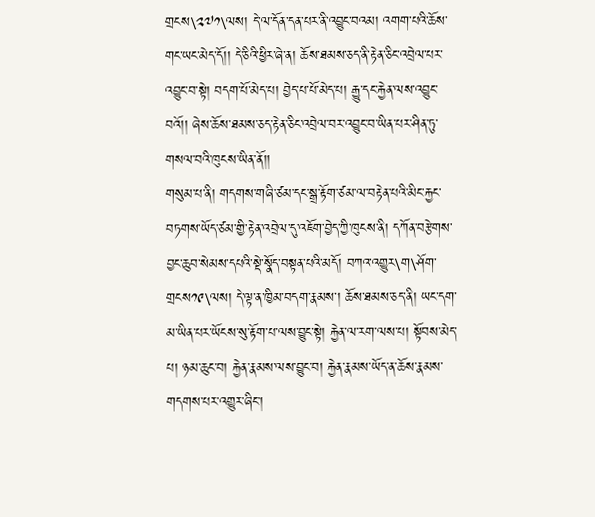གྲངས\༢༧༡\ལས། དེ་ལ་དོན་དན་པར་ནི་འབྱུང་བའམ། འགག་པའི་ཆོས་གང་ཡང་མེད་དོ།། དེ་ཅིའི་ཕྱིར་ཞེ་ན། ཆོས་ཐམས་ཅད་ནི་རྟེན་ཅིང་འབྲེལ་པར་འབྱུང་བ་སྟེ། བདག་པོ་མེད་པ། བྱེད་པ་པོ་མེད་པ། རྒྱུ་དང་རྐྱེན་ལས་འབྱུང་བའོ།། ཞེས་ཆོས་ཐམས་ཅད་རྟེན་ཅིང་འབྲེལ་བར་འབྱུང་བ་ཡིན་པར་ཤིན་ཏུ་གསལ་བའི་ཁུངས་ཡིན་ནོ།།
གསུམ་པ་ནི། གདགས་གཞི་ཙམ་དང་སྒྲ་རྟོག་ཙམ་ལ་བརྟེན་པའི་མིང་རྐྱང་བཏགས་ཡོད་ཙམ་གྱི་རྟེན་འབྲེལ་དུ་འཇོག་བྱེད་ཀྱི་ཁུངས་ནི། དཀོན་བརྩེགས་བྱང་ཆུབ་སེམས་དཔའི་སྡེ་སྣོད་བསྟན་པའི་མདོ། བཀའ་འགྱུར\ག\ཤོག་གྲངས༡༩\ལས། དེ་ལྟ་ན་ཁྱིམ་བདག་རྣམས་། ཆོས་ཐམས་ཅད་ནི། ཡང་དག་མ་ཡིན་པར་ཡོངས་སུ་རྟོག་པ་ལས་བྱུང་སྟེ། རྐྱེན་ལ་རག་ལས་པ། སྟོབས་མེད་པ། ཉམ་ཆུང་བ། རྐྱེན་རྣམས་ལས་བྱུང་བ། རྐྱེན་རྣམས་ཡོད་ན་ཆོས་རྣམས་གདགས་པར་འགྱུར་ཞིང་།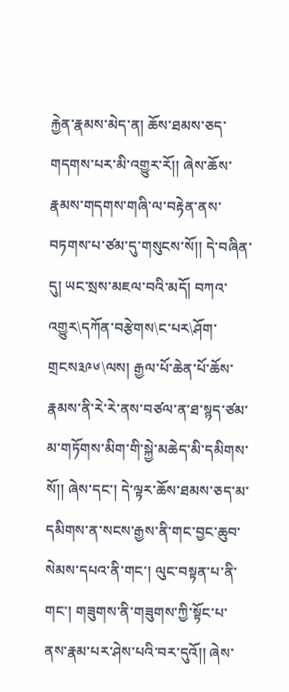རྐྱེན་རྣམས་མེད་ན། ཆོས་ཐམས་ཅད་གདགས་པར་མི་འགྱུར་རོ།། ཞེས་ཆོས་རྣམས་གདགས་གཞི་ལ་བརྟེན་ནས་བཏགས་པ་ཙམ་དུ་གསུངས་སོ།། དེ་བཞིན་དུ། ཡང་སྲས་མཇལ་བའི་མདོ། བཀའ་འགྱུར\དཀོན་བརྩེགས\ང་པར\ཤོག་གྲངས༣༩༦\ལས། རྒྱལ་པོ་ཆེན་པོ་ཆོས་རྣམས་ནི་རེ་རེ་ནས་བཙལ་ན་ཐ་སྙད་ཙམ་མ་གཏོགས་མིག་གི་སྐྱེ་མཆེད་མི་དམིགས་སོ།། ཞེས་དང་། དེ་ལྟར་ཆོས་ཐམས་ཅད་མ་དམིགས་ན་སངས་རྒྱས་ནི་གང་བྱང་ཆུབ་སེམས་དཔའ་ནི་གང་། ལུང་བསྟན་པ་ནི་གང་། གཟུགས་ནི་གཟུགས་ཀྱི་སྟོང་པ་ནས་རྣམ་པར་ཤེས་པའི་བར་དུའོ།། ཞེས་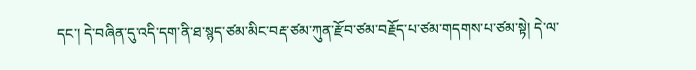དང་། དེ་བཞིན་དུ་འདི་དག་ནི་ཐ་སྙད་ཙམ་མིང་བརྡ་ཙམ་ཀུན་རྫོབ་ཙམ་བརྗོད་པ་ཙམ་གདགས་པ་ཙམ་སྟེ། དེ་ལ་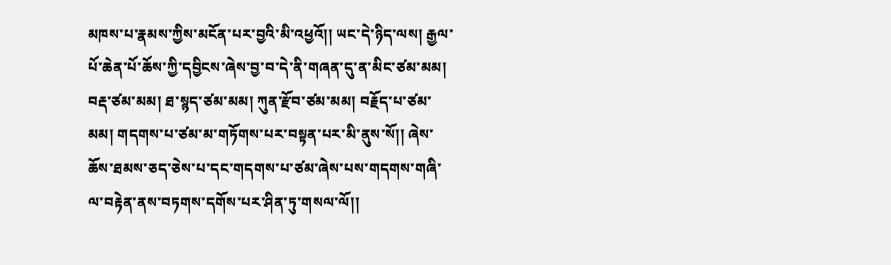མཁས་པ་རྣམས་ཀྱིས་མངོན་པར་བྱའི་མི་འཕྱའོ།། ཡང་དེ་ཉིད་ལས། རྒྱལ་པོ་ཆེན་པོ་ཆོས་ཀྱི་དབྱིངས་ཞེས་བྱ་བ་དེ་ནི་གཞན་དུ་ན་མིང་ཙམ་མམ། བརྡ་ཙམ་མམ། ཐ་སྙད་ཙམ་མམ། ཀུན་རྫོབ་ཙམ་མམ། བརྗོད་པ་ཙམ་མམ། གདགས་པ་ཙམ་མ་གཏོགས་པར་བསྟན་པར་མི་ནུས་སོ།། ཞེས་ཆོས་ཐམས་ཅད་ཅེས་པ་དང་གདགས་པ་ཙམ་ཞེས་པས་གདགས་གཞི་ལ་བརྟེན་ནས་བཏགས་དགོས་པར་ཤིན་ཏུ་གསལ་ལོ།།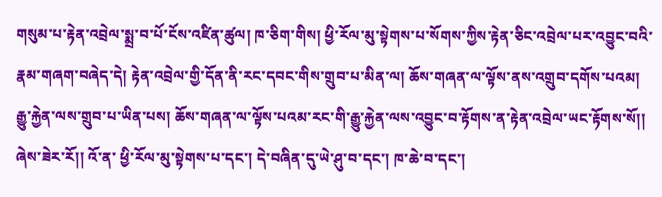གསུམ་པ་རྟེན་འབྲེལ་སྨྲ་བ་པོ་ངོས་འཛིན་ཚུལ། ཁ་ཅིག་གིས། ཕྱི་རོལ་མུ་སྟེགས་པ་སོགས་ཀྱིས་རྟེན་ཅིང་འབྲེལ་པར་འབྱུང་བའི་རྣམ་གཞག་བཞེད་དེ། རྟེན་འབྲེལ་གྱི་དོན་ནི་རང་དབང་གིས་གྲུབ་པ་མིན་ལ། ཆོས་གཞན་ལ་ལྟོས་ནས་འགྲུབ་དགོས་པའམ། རྒྱུ་རྐྱེན་ལས་གྲུབ་པ་ཡིན་པས། ཆོས་གཞན་ལ་ལྟོས་པའམ་རང་གི་རྒྱུ་རྐྱེན་ལས་འབྱུང་བ་རྟོགས་ན་རྟེན་འབྲེལ་ཡང་རྟོགས་སོ།། ཞེས་ཟེར་རོ།། འོ་ན་ ཕྱི་རོལ་མུ་སྟེགས་པ་དང་། དེ་བཞིན་དུ་ཡེ་ཤུ་བ་དང་། ཁ་ཆེ་བ་དང་།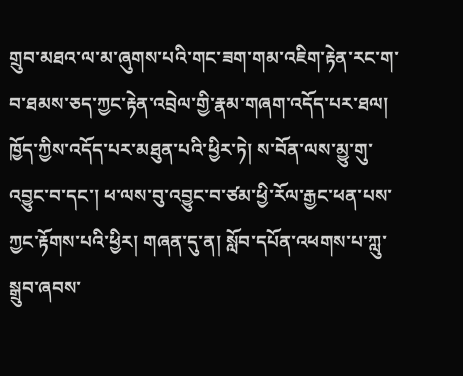གྲུབ་མཐའ་ལ་མ་ཞུགས་པའི་གང་ཟག་གམ་འཇིག་རྟེན་རང་ག་བ་ཐམས་ཅད་ཀྱང་རྟེན་འབྲེལ་གྱི་རྣམ་གཞག་འདོད་པར་ཐལ། ཁྱོད་ཀྱིས་འདོད་པར་མཐུན་པའི་ཕྱིར་ཏེ། ས་བོན་ལས་མྱུ་གུ་འབྱུང་བ་དང་། ཕ་ལས་བུ་འབྱུང་བ་ཙམ་ཕྱི་རོལ་རྒྱང་ཕན་པས་ཀྱང་རྟོགས་པའི་ཕྱིར། གཞན་དུ་ན། སློབ་དཔོན་འཕགས་པ་ཀླུ་སྒྲུབ་ཞབས་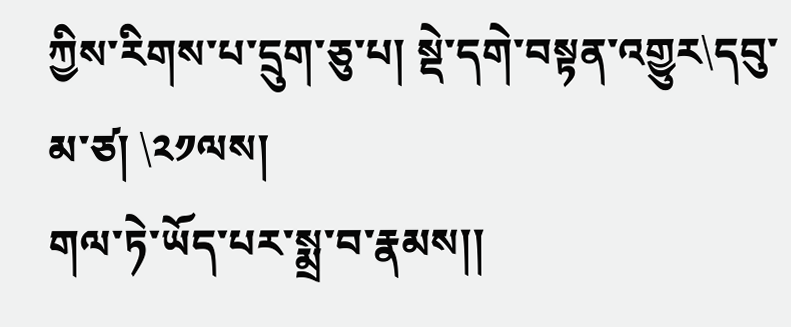ཀྱིས་རིགས་པ་དྲུག་ཅུ་པ། སྡེ་དགེ་བསྟན་འགྱུར\དབུ་མ་ཙ། \༢༡ལས།
གལ་ཏེ་ཡོད་པར་སྨྲ་བ་རྣམས།།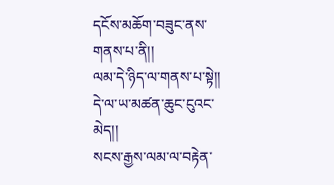དངོས་མཆོག་བཟུང་ནས་གནས་པ་ནི།།
ལམ་དེ་ཉིད་ལ་གནས་པ་སྟེ།།
དེ་ལ་ཡ་མཚན་ཆུང་ངུའང་མེད།།
སངས་རྒྱས་ལམ་ལ་བརྟེན་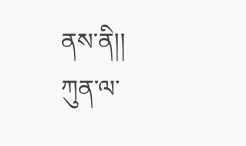ནས་ནི།།
ཀུན་ལ་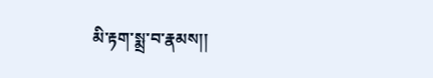མི་རྟག་སྨྲ་བ་རྣམས།།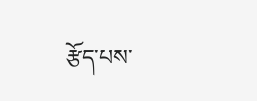རྩོད་པས་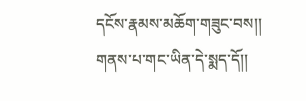དངོས་རྣམས་མཆོག་གཟུང་བས།།
གནས་པ་གང་ཡིན་དེ་སྨད་དོ།།